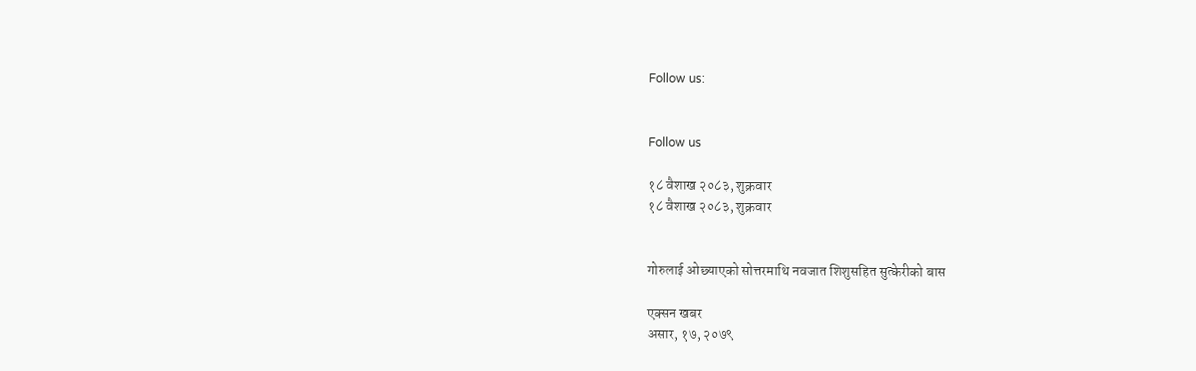Follow us:


Follow us

१८ वैशाख २०८३, शुक्रवार
१८ वैशाख २०८३, शुक्रवार


गोरुलाई ओछ्याएको सोत्तरमाथि नवजात शिशुसहित सुत्केरीको बास

एक्सन खबर
असार, १७, २०७९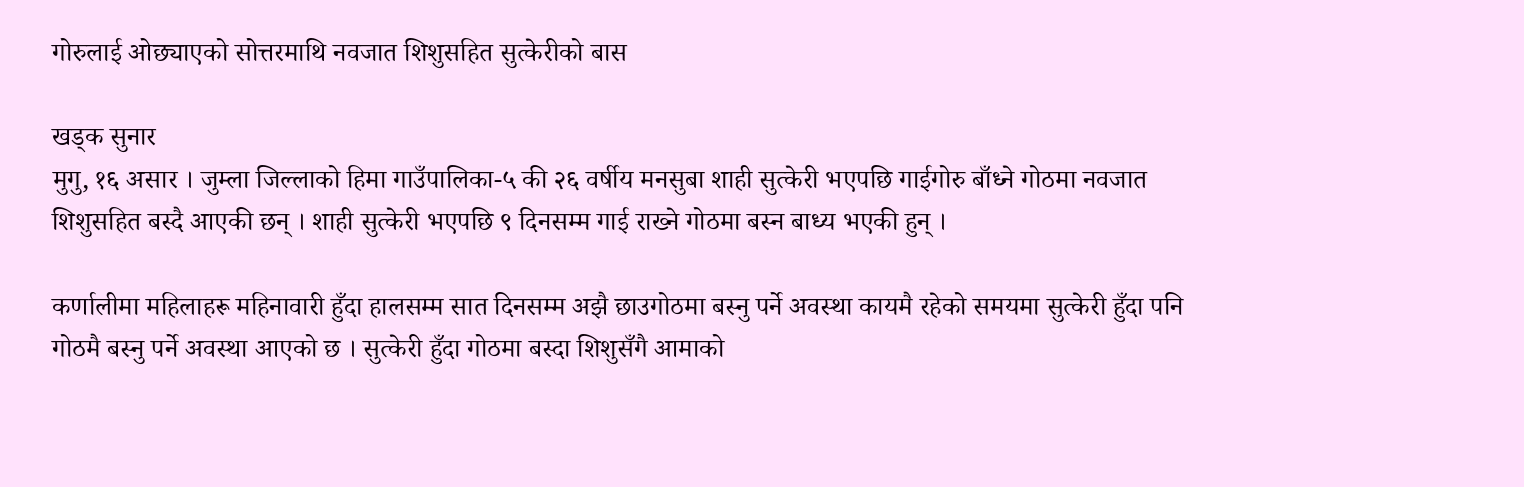गोरुलाई ओछ्याएको सोत्तरमाथि नवजात शिशुसहित सुत्केरीको बास

खड्क सुनार
मुगु, १६ असार । जुम्ला जिल्लाको हिमा गाउँपालिका-५ की २६ वर्षीय मनसुबा शाही सुत्केरी भएपछि गाईगोरु बाँध्ने गोठमा नवजात शिशुसहित बस्दै आएकी छन् । शाही सुत्केरी भएपछि ९ दिनसम्म गाई राख्ने गोठमा बस्न बाध्य भएकी हुन् ।

कर्णालीमा महिलाहरू महिनावारी हुँदा हालसम्म सात दिनसम्म अझै छाउगोठमा बस्नु पर्ने अवस्था कायमै रहेको समयमा सुत्केरी हुँदा पनि गोठमै बस्नु पर्ने अवस्था आएको छ । सुत्केरी हुँदा गोठमा बस्दा शिशुसँगै आमाको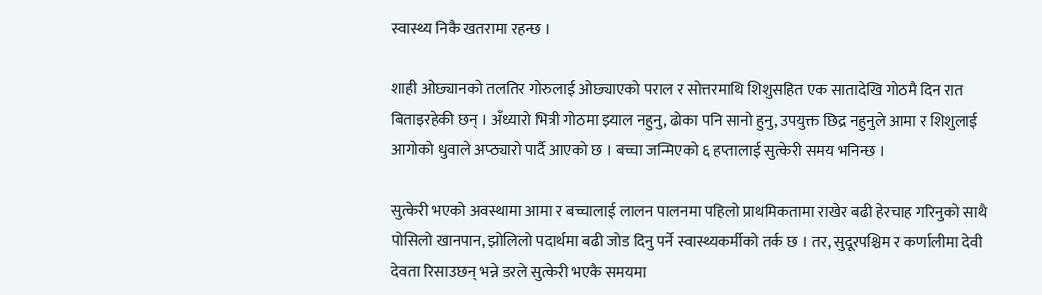स्वास्थ्य निकै खतरामा रहन्छ ।

शाही ओछ्यानको तलतिर गोरुलाई ओछ्याएको पराल र सोत्तरमाथि शिशुसहित एक सातादेखि गोठमै दिन रात बिताइरहेकी छन् । अँध्यारो भित्री गोठमा झ्याल नहुनु, ढोका पनि सानो हुनु, उपयुक्त छिद्र नहुनुले आमा र शिशुलाई आगोको धुवाले अप्ठ्यारो पार्दै आएको छ । बच्चा जन्मिएको ६ हप्तालाई सुत्केरी समय भनिन्छ ।

सुत्केरी भएको अवस्थामा आमा र बच्चालाई लालन पालनमा पहिलो प्राथमिकतामा राखेर बढी हेरचाह गरिनुको साथै पोसिलो खानपान, झोलिलो पदार्थमा बढी जोड दिनु पर्ने स्वास्थ्यकर्मीको तर्क छ । तर, सुदूरपश्चिम र कर्णालीमा देवी देवता रिसाउछन् भन्ने डरले सुत्केरी भएकै समयमा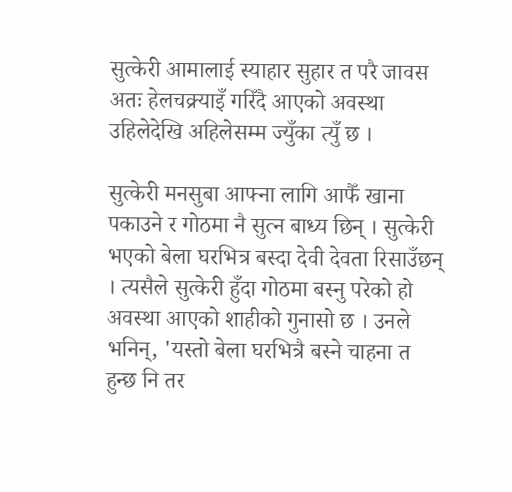सुत्केरी आमालाई स्याहार सुहार त परै जावस अतः हेलचक्र्याइँ गरिँदै आएको अवस्था उहिलेदेखि अहिलेसम्म ज्युँका त्युँ छ ।

सुत्केरी मनसुबा आफ्ना लागि आफैँ खाना पकाउने र गोठमा नै सुत्न बाध्य छिन् । सुत्केरी भएको बेला घरभित्र बस्दा देवी देवता रिसाउँछन् । त्यसैले सुत्केरी हुँदा गोठमा बस्नु परेको हो अवस्था आएको शाहीको गुनासो छ । उनले भनिन्, 'यस्तो बेला घरभित्रै बस्ने चाहना त हुन्छ नि तर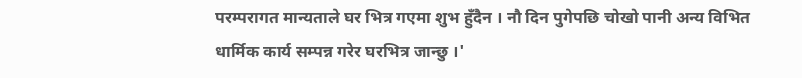परम्परागत मान्यताले घर भित्र गएमा शुभ हुँदैन । नौ दिन पुगेपछि चोखो पानी अन्य विभित धार्मिक कार्य सम्पन्न गरेर घरभित्र जान्छु ।'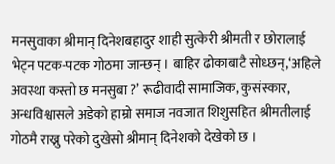मनसुवाका श्रीमान् दिनेशबहादुर शाही सुत्केरी श्रीमती र छोरालाई भेट्न पटक-पटक गोठमा जान्छन् । बाहिर ढोकाबाटै सोध्छन्,‘अहिले अवस्था कस्तो छ मनसुबा ?’ रूढीवादी सामाजिक, कुसंस्कार, अन्धविश्वासले अडेको हाम्रो समाज नवजात शिशुसहित श्रीमतीलाई गोठमै राख्नु परेको दुखेसो श्रीमान् दिनेशको देखेको छ ।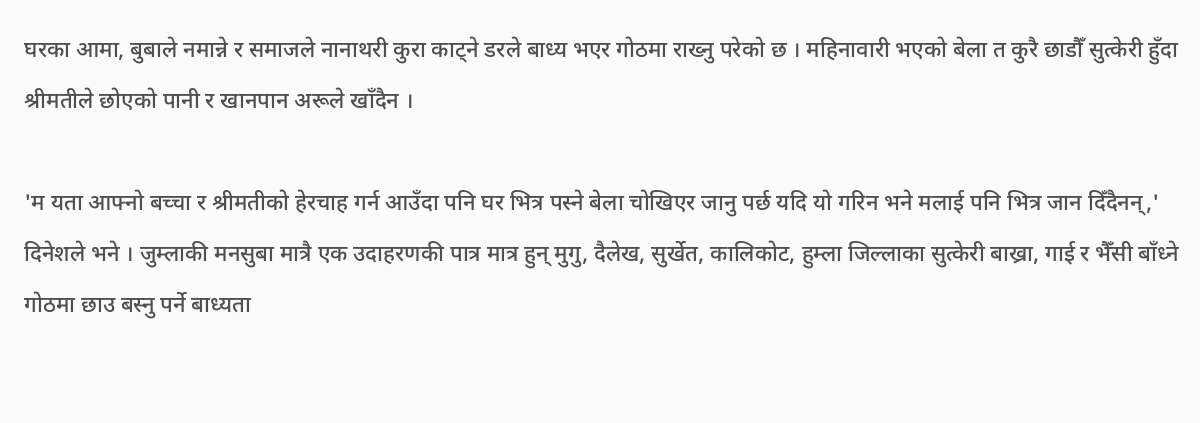घरका आमा, बुबाले नमान्ने र समाजले नानाथरी कुरा काट्ने डरले बाध्य भएर गोठमा राख्नु परेको छ । महिनावारी भएको बेला त कुरै छाडौँ सुत्केरी हुँदा श्रीमतीले छोएको पानी र खानपान अरूले खाँदैन ।

'म यता आफ्नो बच्चा र श्रीमतीको हेरचाह गर्न आउँदा पनि घर भित्र पस्ने बेला चोखिएर जानु पर्छ यदि यो गरिन भने मलाई पनि भित्र जान दिँदैनन्,' दिनेशले भने । जुम्लाकी मनसुबा मात्रै एक उदाहरणकी पात्र मात्र हुन् मुगु, दैलेख, सुर्खेत, कालिकोट, हुम्ला जिल्लाका सुत्केरी बाख्रा, गाई र भैँसी बाँध्ने गोठमा छाउ बस्नु पर्ने बाध्यता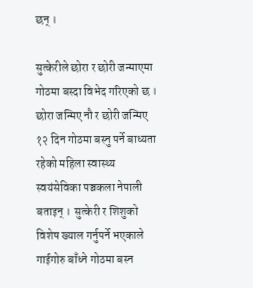छन् ।

सुत्केरीले छोरा र छोरी जन्माएमा गोठमा बस्दा विभेद गरिएको छ । छोरा जन्मिए नौ र छोरी जन्मिए १२ दिन गोठमा बस्नु पर्ने बाध्यता रहेको महिला स्वास्थ्य स्वयंसेविका पञ्चकला नेपाली बताइन् ।  सुत्केरी र शिशुको विशेष ख्याल गर्नुपर्ने भएकाले गाईगोरु बाँध्ने गोठमा बस्न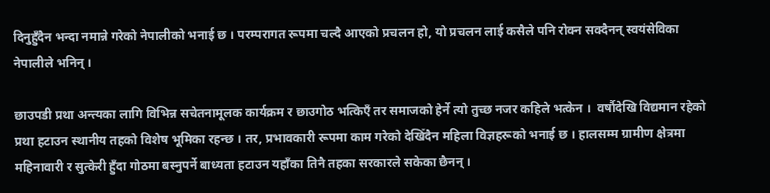दिनुहुँदैन भन्दा नमान्ने गरेको नेपालीको भनाई छ । परम्परागत रूपमा चल्दै आएको प्रचलन हो, यो प्रचलन लाई कसैले पनि रोक्न सक्दैनन् स्वयंसेविका नेपालीले भनिन् ।

छाउपडी प्रथा अन्त्यका लागि विभिन्न सचेतनामूलक कार्यक्रम र छाउगोठ भत्किएँ तर समाजको हेर्ने त्यो तुच्छ नजर कहिले भत्केन ।  वर्षौदेखि विद्यमान रहेको प्रथा हटाउन स्थानीय तहको विशेष भूमिका रहन्छ । तर, प्रभावकारी रूपमा काम गरेको देखिँदैन महिला विज्ञहरूको भनाई छ । हालसम्म ग्रामीण क्षेत्रमा महिनावारी र सुत्केरी हुँदा गोठमा बस्नुपर्ने बाध्यता हटाउन यहाँका तिनै तहका सरकारले सकेका छैनन् ।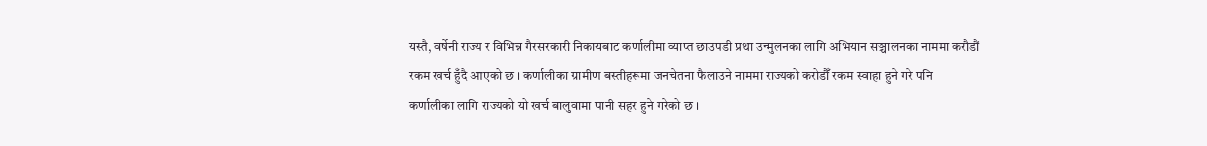यस्तै, वर्षेनी राज्य र विभिन्न गैरसरकारी निकायबाट कर्णालीमा व्याप्त छाउपडी प्रथा उन्मुलनका लागि अभियान सञ्चालनका नाममा करौडौं रकम खर्च हुँदै आएको छ । कर्णालीका ग्रामीण बस्तीहरूमा जनचेतना फैलाउने नाममा राज्यको करोडौँ रकम स्वाहा हुने गरे पनि कर्णालीका लागि राज्यको यो खर्च बालुवामा पानी सहर हुने गरेको छ ।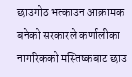छाउगोठ भत्काउन आक्रामक बनेको सरकारले कर्णालीका नागरिकको मस्तिष्कबाट छाउ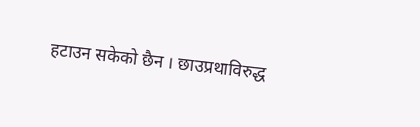हटाउन सकेको छैन । छाउप्रथाविरुद्ध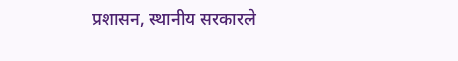प्रशासन, स्थानीय सरकारले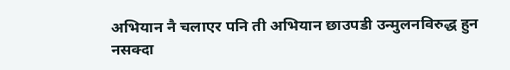अभियान नै चलाएर पनि ती अभियान छाउपडी उन्मुलनविरुद्ध हुन नसक्दा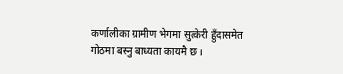कर्णालीका ग्रामीण भेगमा सुत्केरी हुँदासमेत गोठमा बस्नु बाध्यता कायमै छ ।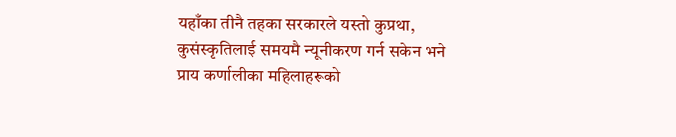यहाँका तीनै तहका सरकारले यस्तो कुप्रथा, कुसंस्कृतिलाई समयमै न्यूनीकरण गर्न सकेन भने प्राय कर्णालीका महिलाहरूको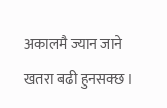अकालमै ज्यान जाने खतरा बढी हुनसक्छ ।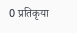0 प्रतिकृया